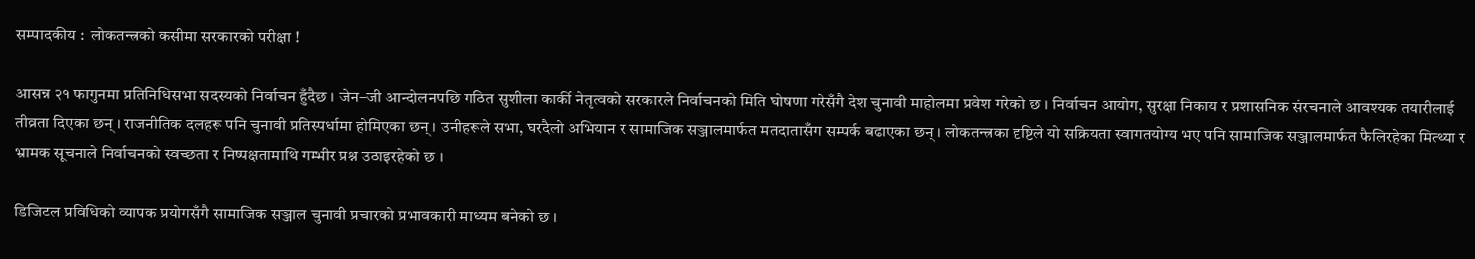सम्पादकीय :  लोकतन्त्रको कसीमा सरकारको परीक्षा !

आसन्न २१ फागुनमा प्रतिनिधिसभा सदस्यको निर्वाचन हुँदैछ । जेन–जी आन्दोलनपछि गठित सुशीला कार्की नेतृत्वको सरकारले निर्वाचनको मिति घोषणा गरेसँगै देश चुनावी माहोलमा प्रवेश गरेको छ । निर्वाचन आयोग, सुरक्षा निकाय र प्रशासनिक संरचनाले आवश्यक तयारीलाई तीव्रता दिएका छन् । राजनीतिक दलहरू पनि चुनावी प्रतिस्पर्धामा होमिएका छन् । उनीहरूले सभा, घरदैलो अभियान र सामाजिक सञ्जालमार्फत मतदातासँग सम्पर्क बढाएका छन् । लोकतन्त्रका दृष्टिले यो सक्रियता स्वागतयोग्य भए पनि सामाजिक सञ्जालमार्फत फैलिरहेका मित्थ्या र भ्रामक सूचनाले निर्वाचनको स्वच्छता र निष्पक्षतामाथि गम्भीर प्रश्न उठाइरहेको छ ।

डिजिटल प्रविधिको व्यापक प्रयोगसँगै सामाजिक सञ्जाल चुनावी प्रचारको प्रभावकारी माध्यम बनेको छ ।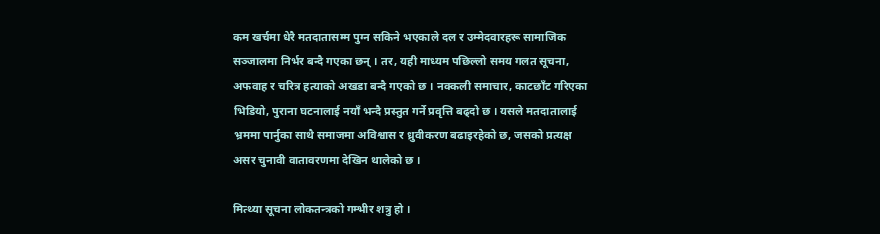कम खर्चमा धेरै मतदातासम्म पुग्न सकिने भएकाले दल र उम्मेदवारहरू सामाजिक सञ्जालमा निर्भर बन्दै गएका छन् । तर, यही माध्यम पछिल्लो समय गलत सूचना, अफवाह र चरित्र हत्याको अखडा बन्दै गएको छ । नक्कली समाचार, काटछाँट गरिएका भिडियो, पुराना घटनालाई नयाँ भन्दै प्रस्तुत गर्ने प्रवृत्ति बढ्दो छ । यसले मतदातालाई भ्रममा पार्नुका साथै समाजमा अविश्वास र ध्रुवीकरण बढाइरहेको छ, जसको प्रत्यक्ष असर चुनावी वातावरणमा देखिन थालेको छ ।

मित्थ्या सूचना लोकतन्त्रको गम्भीर शत्रु हो ।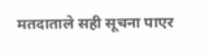मतदाताले सही सूचना पाएर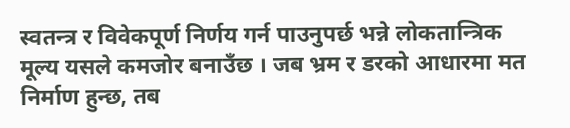स्वतन्त्र र विवेकपूर्ण निर्णय गर्न पाउनुपर्छ भन्ने लोकतान्त्रिक मूल्य यसले कमजोर बनाउँछ । जब भ्रम र डरको आधारमा मत निर्माण हुन्छ, तब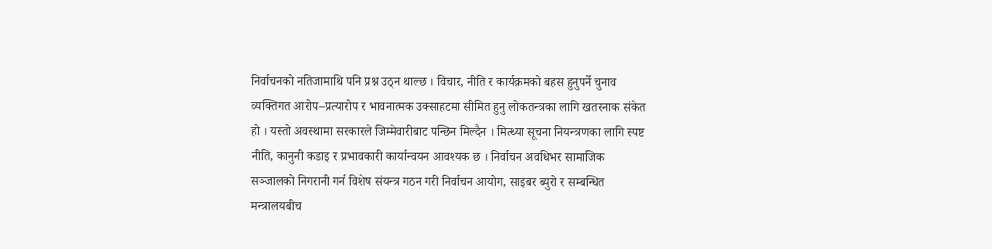निर्वाचनको नतिजामाथि पनि प्रश्न उठ्न थाल्छ । विचार, नीति र कार्यक्रमको बहस हुनुपर्ने चुनाव व्यक्तिगत आरोप–प्रत्यारोप र भावनात्मक उक्साहटमा सीमित हुनु लोकतन्त्रका लागि खतरनाक संकेत हो । यस्तो अवस्थामा सरकारले जिम्मेवारीबाट पन्छिन मिल्दैन । मित्थ्या सूचना नियन्त्रणका लागि स्पष्ट नीति, कानुनी कडाइ र प्रभावकारी कार्यान्वयन आवश्यक छ । निर्वाचन अवधिभर सामाजिक सञ्जालको निगरानी गर्न विशेष संयन्त्र गठन गरी निर्वाचन आयोग, साइबर ब्युरो र सम्बन्धित मन्त्रालयबीच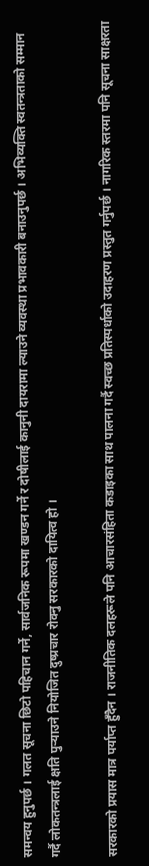समन्वय हुनुपर्छ । गलत सूचना छिटो पहिचान गर्ने, सार्वजनिक रूपमा खण्डन गर्ने र दोषीलाई कानुनी दायरामा ल्याउने व्यवस्था प्रभावकारी बनाउनुपर्छ । अभिव्यक्ति स्वतन्त्रताको सम्मान गर्दै लोकतन्त्रलाई क्षति पुर्‍याउने नियोजित दुष्प्रचार रोक्नु सरकारको दायित्व हो ।

सरकारको प्रयास मात्र पर्याप्त हुँदैन । राजनीतिक दलहरूले पनि आचारसंहिता कडाइका साथ पालना गर्दै स्वच्छ प्रतिस्पर्धाको उदाहरण प्रस्तुत गर्नुपर्छ । नागरिक स्तरमा पनि सूचना साक्षरता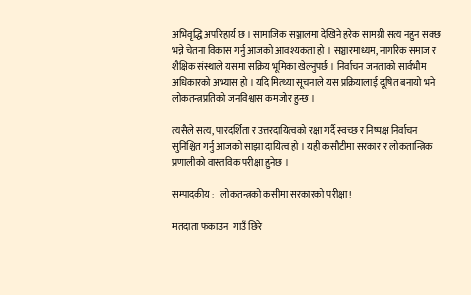अभिवृद्धि अपरिहार्य छ । सामाजिक सञ्जालमा देखिने हरेक सामग्री सत्य नहुन सक्छ भन्ने चेतना विकास गर्नु आजको आवश्यकता हो । सञ्चारमाध्यम, नागरिक समाज र शैक्षिक संस्थाले यसमा सक्रिय भूमिका खेल्नुपर्छ । निर्वाचन जनताको सार्वभौम अधिकारको अभ्यास हो । यदि मित्थ्या सूचनाले यस प्रक्रियालाई दूषित बनायो भने लोकतन्त्रप्रतिको जनविश्वास कमजोर हुन्छ ।

त्यसैले सत्य, पारदर्शिता र उत्तरदायित्वको रक्षा गर्दै स्वच्छ र निष्पक्ष निर्वाचन सुनिश्चित गर्नु आजको साझा दायित्व हो । यही कसौटीमा सरकार र लोकतान्त्रिक प्रणालीको वास्तविक परीक्षा हुनेछ ।

सम्पादकीय :   लोकतन्त्रको कसीमा सरकारको परीक्षा !

मतदाता फकाउन  गाउँ छिरे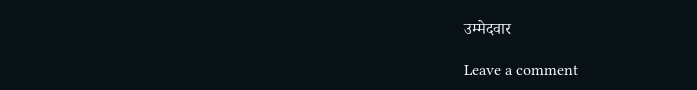उम्मेदवार

Leave a comment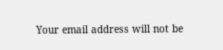Your email address will not be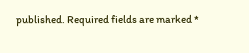published. Required fields are marked *